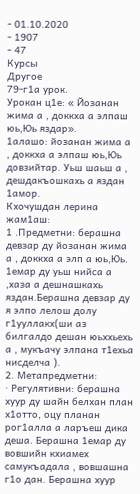- 01.10.2020
- 1907
- 47
Курсы
Другое
79-г1а урок.
Урокан ц1е: « Йозанан жима а , доккха а элпаш юь,Юь яздар».
1алашо: йозанан жима а , доккха а элпаш юь,Юь довзийтар. Уьш шаьш а , дешдакъошкахь а яздан 1амор.
Кхочушдан лерина жам1аш:
1 .Предметни: берашна девзар ду йозанан жима а , доккха а элп а юь,Юь. 1емар ду уьш нийса а ,хаза а дешнашкахь яздан.Берашна девзар ду я элпо лелош долу г1ууллакх(ши аз билгалдо дешан юьххьехь а , мукъачу элпана т1ехьа нисделча ).
2. Метапредметни:
· Регулятивни: берашна хуур ду шайн белхан план х1отто, оцу планан рог1алла а ларъеш дика деша. Берашна 1емар ду вовшийн кхиамех самукъадала , вовшашна г1о дан. Берашна хуур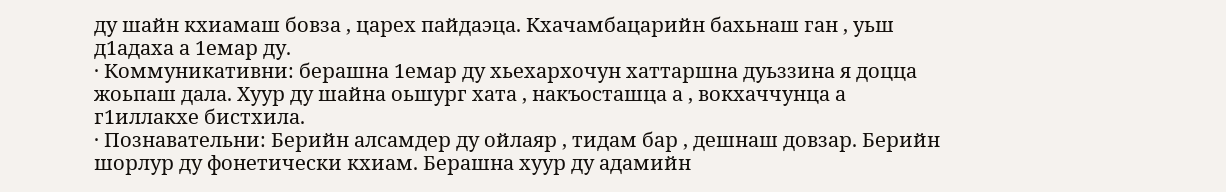ду шайн кхиамаш бовза , царех пайдаэца. Кхачамбацарийн бахьнаш ган , уьш д1адаха а 1емар ду.
· Коммуникативни: берашна 1емар ду хьехархочун хаттаршна дуьззина я доцца жоьпаш дала. Хуур ду шайна оьшург хата , накъосташца а , вокхаччунца а г1иллакхе бистхила.
· Познавательни: Берийн алсамдер ду ойлаяр , тидам бар , дешнаш довзар. Берийн шорлур ду фонетически кхиам. Берашна хуур ду адамийн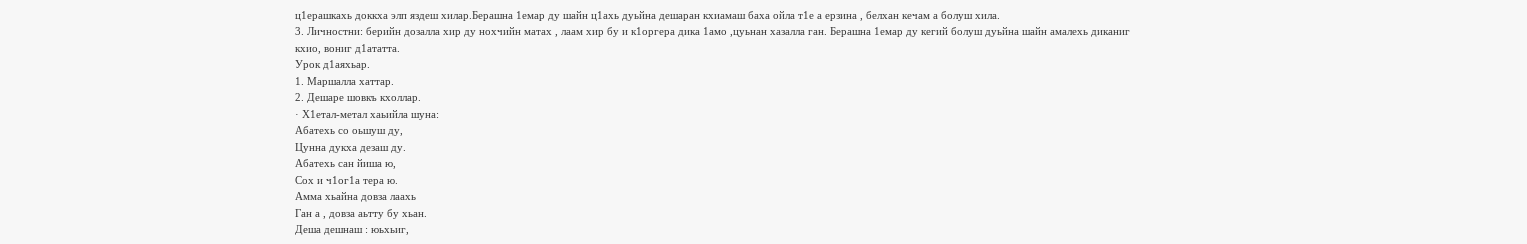ц1ерашкахь доккха элп яздеш хилар.Берашна 1емар ду шайн ц1ахь дуьйна дешаран кхиамаш баха ойла т1е а ерзина , белхан кечам а болуш хила.
3. Личностни: берийн дозалла хир ду нохчийн матах , лаам хир бу и к1оргера дика 1амо ,цуьнан хазалла ган. Берашна 1емар ду кегий болуш дуьйна шайн амалехь диканиг кхио, вониг д1ататта.
Урок д1аяхьар.
1. Маршалла хаттар.
2. Дешаре шовкъ кхоллар.
· Х1етал-метал хаьийла шуна:
Абатехь со оьшуш ду,
Цунна дукха дезаш ду.
Абатехь сан йиша ю,
Сох и ч1ог1а тера ю.
Амма хьайна довза лаахь
Ган а , довза аьтту бу хьан.
Деша дешнаш : юьхьиг,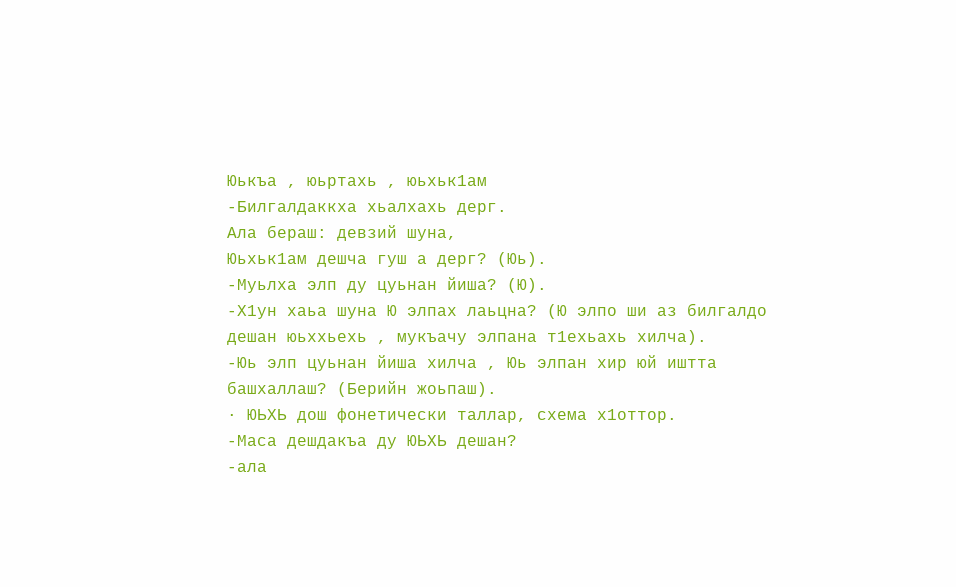Юькъа , юьртахь , юьхьк1ам
-Билгалдаккха хьалхахь дерг.
Ала бераш: девзий шуна,
Юьхьк1ам дешча гуш а дерг? (Юь).
-Муьлха элп ду цуьнан йиша? (Ю).
-Х1ун хаьа шуна Ю элпах лаьцна? (Ю элпо ши аз билгалдо дешан юьххьехь , мукъачу элпана т1ехьахь хилча).
-Юь элп цуьнан йиша хилча , Юь элпан хир юй иштта башхаллаш? (Берийн жоьпаш).
· ЮЬХЬ дош фонетически таллар, схема х1оттор.
-Маса дешдакъа ду ЮЬХЬ дешан?
-ала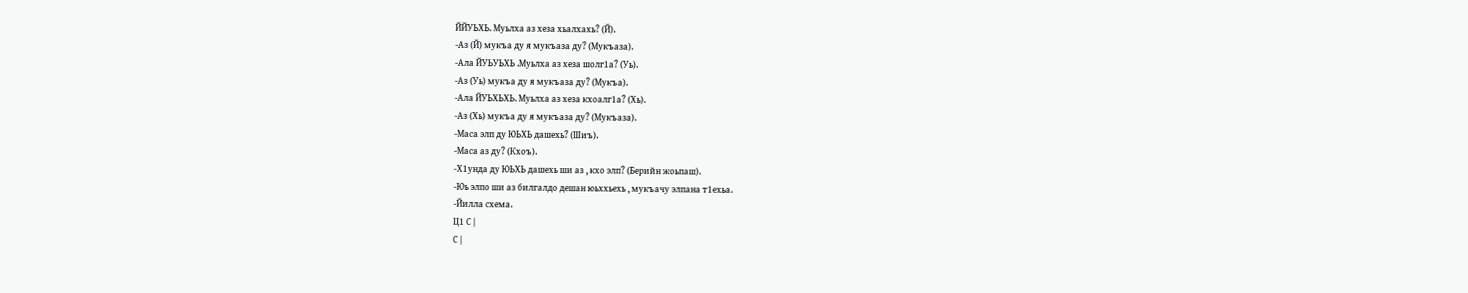ЙЙУЬХЬ. Муьлха аз хеза хьалхахь? (Й).
-Аз (Й) мукъа ду я мукъаза ду? (Мукъаза).
-Ала ЙУЬУЬХЬ .Муьлха аз хеза шолг1а? (Уь).
-Аз (Уь) мукъа ду я мукъаза ду? (Мукъа).
-Ала ЙУЬХЬХЬ. Муьлха аз хеза кхоалг1а? (Хь).
-Аз (Хь) мукъа ду я мукъаза ду? (Мукъаза).
-Маса элп ду ЮЬХЬ дашехь? (Шиъ).
-Маса аз ду? (Кхоъ).
-Х1унда ду ЮЬХЬ дашехь ши аз , кхо элп? (Берийн жоьпаш).
-Юь элпо ши аз билгалдо дешан юьххьехь , мукъачу элпана т1ехьа.
-Йилла схема.
Ц1 С |
С |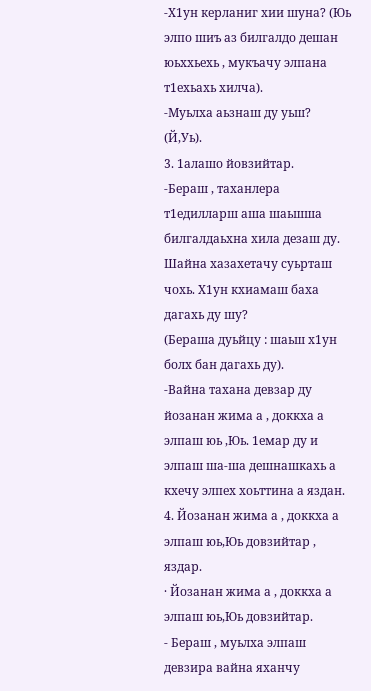-Х1ун керланиг хии шуна? (Юь элпо шиъ аз билгалдо дешан юьххьехь , мукъачу элпана т1ехьахь хилча).
-Муьлха аьзнаш ду уьш? (Й,Уь).
3. 1алашо йовзийтар.
-Бераш , таханлера т1едилларш аша шаьшша билгалдаьхна хила дезаш ду. Шайна хазахетачу суьрташ чохь. Х1ун кхиамаш баха дагахь ду шу?
(Бераша дуьйцу : шаьш х1ун болх бан дагахь ду).
-Вайна тахана девзар ду йозанан жима а , доккха а элпаш юь ,Юь. 1емар ду и элпаш ша-ша дешнашкахь а кхечу элпех хоьттина а яздан.
4. Йозанан жима а , доккха а элпаш юь,Юь довзийтар , яздар.
· Йозанан жима а , доккха а элпаш юь,Юь довзийтар.
- Бераш , муьлха элпаш девзира вайна яханчу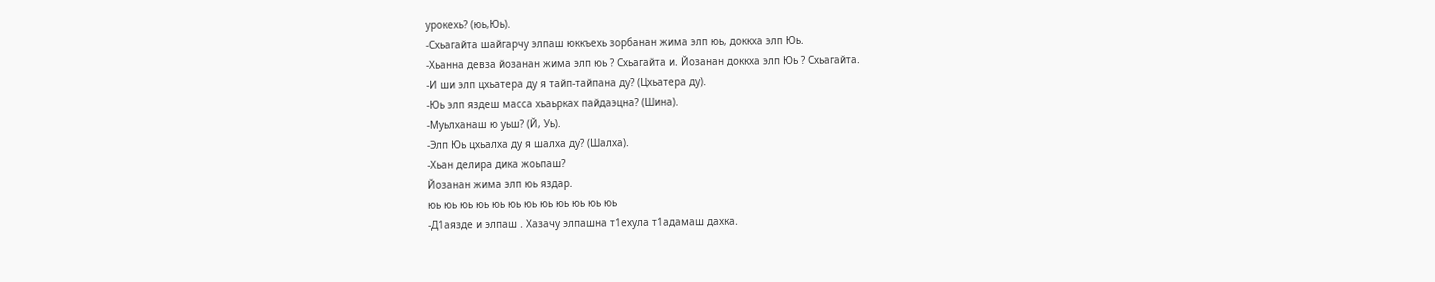урокехь? (юь,Юь).
-Схьагайта шайгарчу элпаш юккъехь зорбанан жима элп юь, доккха элп Юь.
-Хьанна девза йозанан жима элп юь ? Схьагайта и. Йозанан доккха элп Юь ? Схьагайта.
-И ши элп цхьатера ду я тайп-тайпана ду? (Цхьатера ду).
-Юь элп яздеш масса хьаьрках пайдаэцна? (Шина).
-Муьлханаш ю уьш? (Й, Уь).
-Элп Юь цхьалха ду я шалха ду? (Шалха).
-Хьан делира дика жоьпаш?
Йозанан жима элп юь яздар.
юь юь юь юь юь юь юь юь юь юь юь юь
-Д1аязде и элпаш . Хазачу элпашна т1ехула т1адамаш дахка.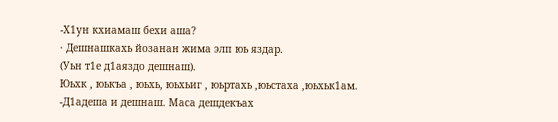-Х1ун кхиамаш бехи аша?
· Дешнашкахь йозанан жима элп юь яздар.
(Уьн т1е д1аяздо дешнаш).
Юьхк , юькъа , юьхь, юьхьиг , юьртахь ,юьстаха ,юьхьк1ам.
-Д1адеша и дешнаш. Маса дешдекъах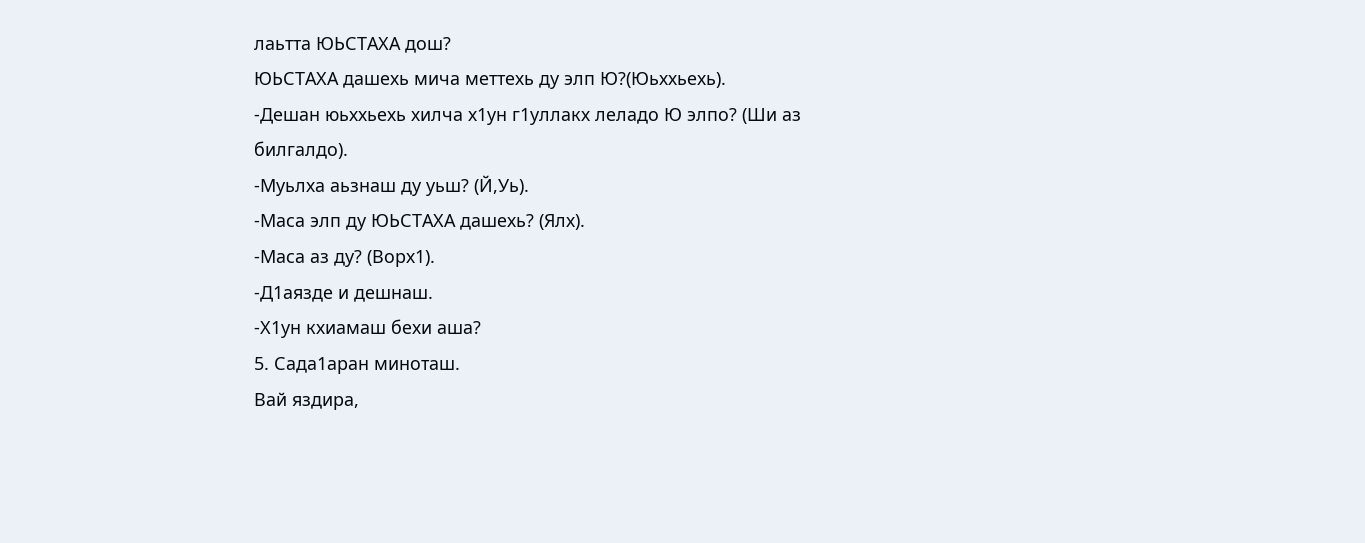лаьтта ЮЬСТАХА дош?
ЮЬСТАХА дашехь мича меттехь ду элп Ю?(Юьххьехь).
-Дешан юьххьехь хилча х1ун г1уллакх леладо Ю элпо? (Ши аз билгалдо).
-Муьлха аьзнаш ду уьш? (Й,Уь).
-Маса элп ду ЮЬСТАХА дашехь? (Ялх).
-Маса аз ду? (Ворх1).
-Д1аязде и дешнаш.
-Х1ун кхиамаш бехи аша?
5. Сада1аран миноташ.
Вай яздира,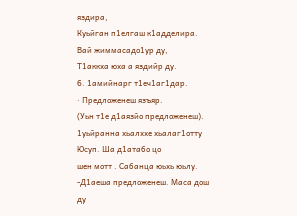яздира,
Куьйган п1елгаш к1адделира.
Вай жиммасадо1ур ду,
Т1аккха юха а яздийр ду.
6. 1амийнарг т1еч1аг1дар.
· Предложенеш язъяр.
(Уьн т1е д1аязйо предложенеш).
1уьйранна хьалххе хьалаг1отту Юсуп. Ша д1атабо цо
шен мотт . Сабанца юьхь юьлу.
-Д1аеша предложенеш. Маса дош ду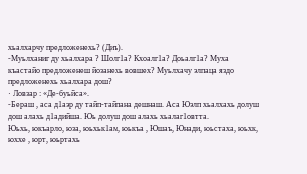хьалхарчу предложенехь? (Диъ).
-Муьлханиг ду хьалхара ? Шолг1а? Кхоалг1а? Доьалг1а? Муха къастайо предложенеш йозанехь вовшех? Муьлхачу элпаца яздо предложенехь хьалхара дош?
· Ловзар : «Де-буьйса».
-Бераш , аса д1аэр ду тайп-тайпана дешнаш. Аса Юэлп хьалхахь долуш дош алахь д1адийша. Юь долуш дош алахь хьалаг1овтта.
Юьхь, юкъарло, юза, юьхьк1ам, юькъа , Юшаъ, Юнади, юьстаха, юьхк, юххе , юрт, юьртахь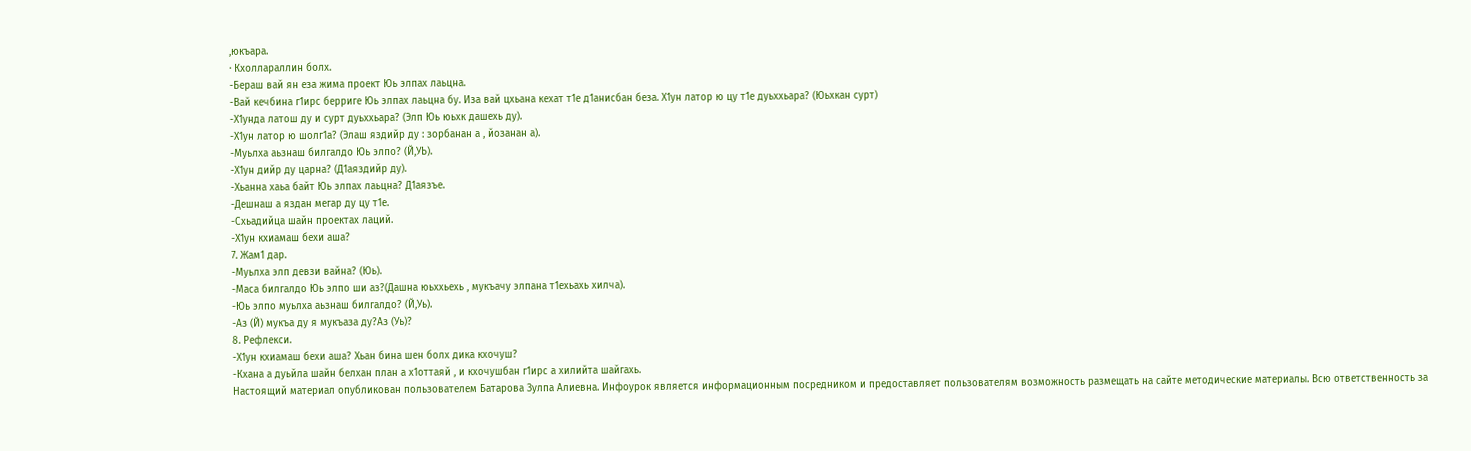,юкъара.
· Кхоллараллин болх.
-Бераш вай ян еза жима проект Юь элпах лаьцна.
-Вай кечбина г1ирс берриге Юь элпах лаьцна бу. Иза вай цхьана кехат т1е д1анисбан беза. Х1ун латор ю цу т1е дуьххьара? (Юьхкан сурт)
-Х1унда латош ду и сурт дуьххьара? (Элп Юь юьхк дашехь ду).
-Х1ун латор ю шолг1а? (Элаш яздийр ду : зорбанан а , йозанан а).
-Муьлха аьзнаш билгалдо Юь элпо? (Й,УЬ).
-Х1ун дийр ду царна? (Д1аяздийр ду).
-Хьанна хаьа байт Юь элпах лаьцна? Д1аязъе.
-Дешнаш а яздан мегар ду цу т1е.
-Схьадийца шайн проектах лаций.
-Х1ун кхиамаш бехи аша?
7. Жам1 дар.
-Муьлха элп девзи вайна? (Юь).
-Маса билгалдо Юь элпо ши аз?(Дашна юьххьехь , мукъачу элпана т1ехьахь хилча).
-Юь элпо муьлха аьзнаш билгалдо? (Й,Уь).
-Аз (Й) мукъа ду я мукъаза ду?Аз (Уь)?
8. Рефлекси.
-Х1ун кхиамаш бехи аша? Хьан бина шен болх дика кхочуш?
-Кхана а дуьйла шайн белхан план а х1оттаяй , и кхочушбан г1ирс а хилийта шайгахь.
Настоящий материал опубликован пользователем Батарова Зулпа Алиевна. Инфоурок является информационным посредником и предоставляет пользователям возможность размещать на сайте методические материалы. Всю ответственность за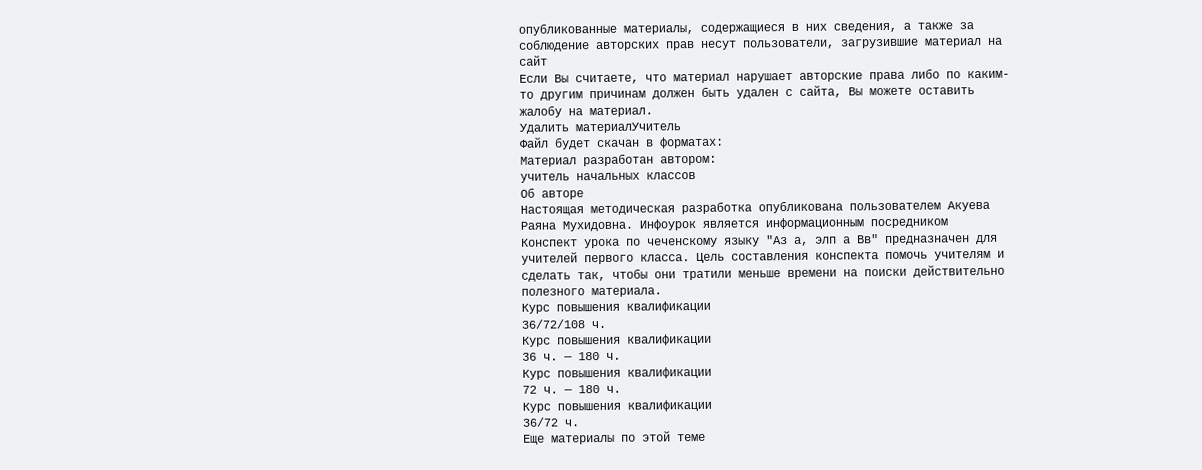опубликованные материалы, содержащиеся в них сведения, а также за соблюдение авторских прав несут пользователи, загрузившие материал на сайт
Если Вы считаете, что материал нарушает авторские права либо по каким-то другим причинам должен быть удален с сайта, Вы можете оставить жалобу на материал.
Удалить материалУчитель
Файл будет скачан в форматах:
Материал разработан автором:
учитель начальных классов
Об авторе
Настоящая методическая разработка опубликована пользователем Акуева Раяна Мухидовна. Инфоурок является информационным посредником
Конспект урока по чеченскому языку "Аз а, элп а Вв" предназначен для учителей первого класса. Цель составления конспекта помочь учителям и сделать так, чтобы они тратили меньше времени на поиски действительно полезного материала.
Курс повышения квалификации
36/72/108 ч.
Курс повышения квалификации
36 ч. — 180 ч.
Курс повышения квалификации
72 ч. — 180 ч.
Курс повышения квалификации
36/72 ч.
Еще материалы по этой теме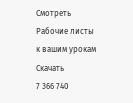Смотреть
Рабочие листы
к вашим урокам
Скачать
7 366 740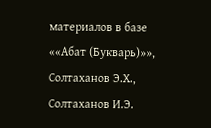материалов в базе
««Абат (Букварь)»», Солтаханов Э.Х., Солтаханов И.Э.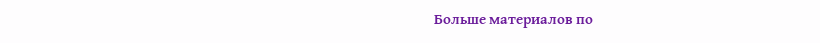Больше материалов по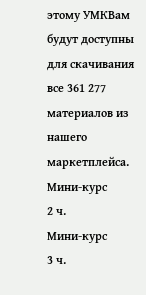этому УМКВам будут доступны для скачивания все 361 277 материалов из нашего маркетплейса.
Мини-курс
2 ч.
Мини-курс
3 ч.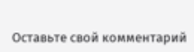Оставьте свой комментарий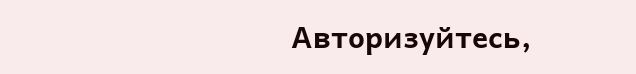Авторизуйтесь,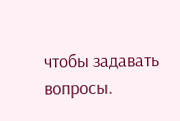чтобы задавать вопросы.